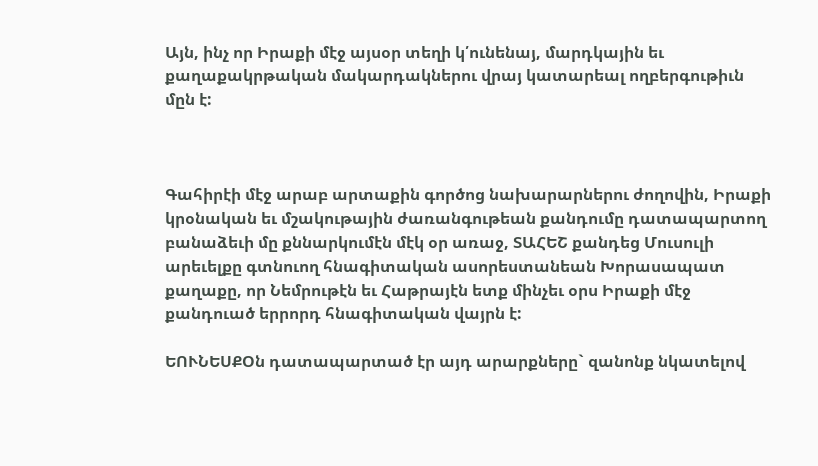Այն, ինչ որ Իրաքի մէջ այսօր տեղի կ՛ունենայ, մարդկային եւ քաղաքակրթական մակարդակներու վրայ կատարեալ ողբերգութիւն մըն է:



Գահիրէի մէջ արաբ արտաքին գործոց նախարարներու ժողովին, Իրաքի կրօնական եւ մշակութային ժառանգութեան քանդումը դատապարտող բանաձեւի մը քննարկումէն մէկ օր առաջ, ՏԱՀԵՇ քանդեց Մուսուլի արեւելքը գտնուող հնագիտական ասորեստանեան Խորասապատ քաղաքը, որ Նեմրութէն եւ Հաթրայէն ետք մինչեւ օրս Իրաքի մէջ քանդուած երրորդ հնագիտական վայրն է:

ԵՈՒՆԵՍՔՕն դատապարտած էր այդ արարքները` զանոնք նկատելով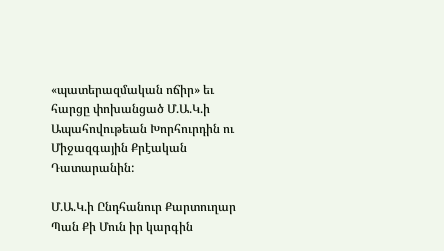«պատերազմական ոճիր» եւ հարցը փոխանցած Մ.Ա.Կ.ի Ապահովութեան Խորհուրդին ու Միջազգային Քրէական Դատարանին:

Մ.Ա.Կ.ի Ընդհանուր Քարտուղար Պան Քի Մուն իր կարգին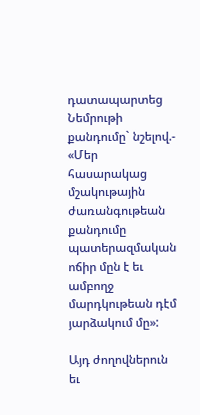դատապարտեց Նեմրութի քանդումը` նշելով.- «Մեր հասարակաց մշակութային ժառանգութեան քանդումը պատերազմական ոճիր մըն է եւ ամբողջ մարդկութեան դէմ յարձակում մը»:

Այդ ժողովներուն եւ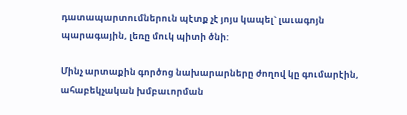դատապարտումներուն պէտք չէ յոյս կապել` լաւագոյն պարագային, լեռը մուկ պիտի ծնի:

Մինչ արտաքին գործոց նախարարները ժողով կը գումարէին, ահաբեկչական խմբաւորման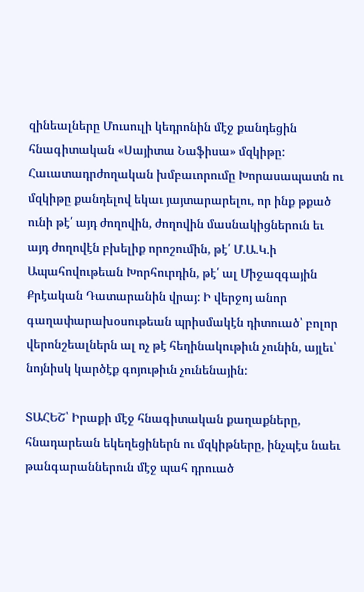զինեալները Մուսուլի կեդրոնին մէջ քանդեցին հնագիտական «Սայիտա Նաֆիսա» մզկիթը: Հաւատադրժողական խմբաւորումը Խորասապատն ու մզկիթը քանդելով եկաւ յայտարարելու, որ ինք թքած ունի թէ՛ այդ ժողովին, ժողովին մասնակիցներուն եւ այդ ժողովէն բխելիք որոշումին, թէ՛ Մ.Ա.Կ.ի Ապահովութեան Խորհուրդին, թէ՛ ալ Միջազգային Քրէական Դատարանին վրայ: Ի վերջոյ անոր գաղափարախօսութեան պրիսմակէն դիտուած՝ բոլոր վերոնշեալներն ալ ոչ թէ հեղինակութիւն չունին, այլեւ՝ նոյնիսկ կարծէք գոյութիւն չունենային:

ՏԱՀԵՇ՝ Իրաքի մէջ հնագիտական քաղաքները, հնադարեան եկեղեցիներն ու մզկիթները, ինչպէս նաեւ թանգարաններուն մէջ պահ դրուած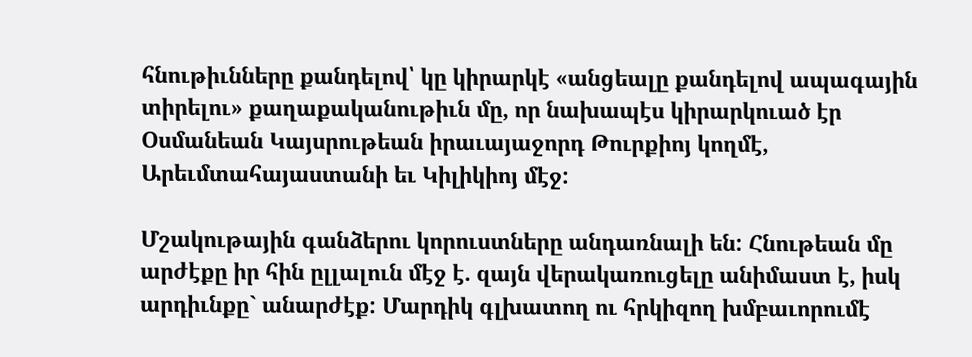հնութիւնները քանդելով՝ կը կիրարկէ «անցեալը քանդելով ապագային տիրելու» քաղաքականութիւն մը, որ նախապէս կիրարկուած էր Օսմանեան Կայսրութեան իրաւայաջորդ Թուրքիոյ կողմէ, Արեւմտահայաստանի եւ Կիլիկիոյ մէջ:

Մշակութային գանձերու կորուստները անդառնալի են: Հնութեան մը արժէքը իր հին ըլլալուն մէջ է. զայն վերակառուցելը անիմաստ է, իսկ արդիւնքը` անարժէք: Մարդիկ գլխատող ու հրկիզող խմբաւորումէ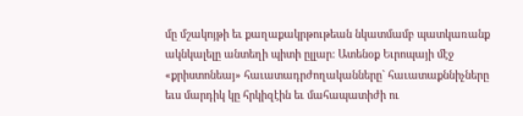մը մշակոյթի եւ քաղաքակրթութեան նկատմամբ պատկառանք ակնկալելը անտեղի պիտի ըլլար: Ատենօք Եւրոպայի մէջ «քրիստոնեայ» հաւատադրժողականները` հաւատաքննիչները եւս մարդիկ կը հրկիզէին եւ մահապատիժի ու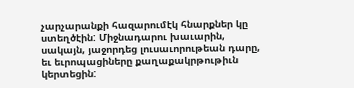չարչարանքի հազարումէկ հնարքներ կը ստեղծէին: Միջնադարու խաւարին, սակայն, յաջորդեց լուսաւորութեան դարը, եւ եւրոպացիները քաղաքակրթութիւն կերտեցին: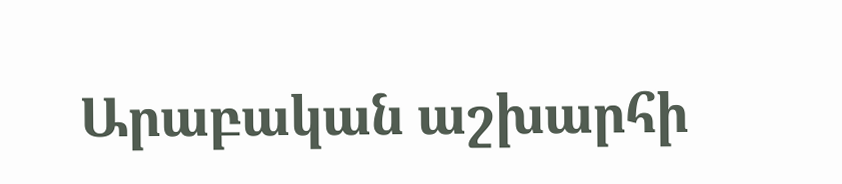Արաբական աշխարհի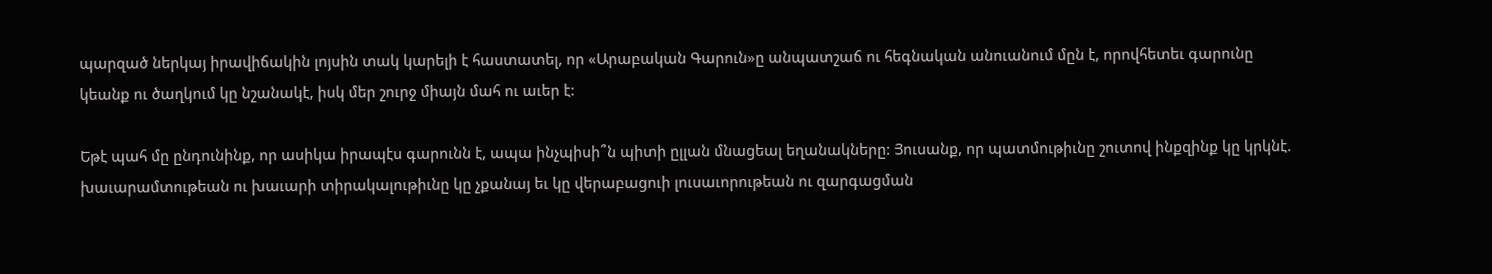պարզած ներկայ իրավիճակին լոյսին տակ կարելի է հաստատել, որ «Արաբական Գարուն»ը անպատշաճ ու հեգնական անուանում մըն է, որովհետեւ գարունը կեանք ու ծաղկում կը նշանակէ, իսկ մեր շուրջ միայն մահ ու աւեր է:

Եթէ պահ մը ընդունինք, որ ասիկա իրապէս գարունն է, ապա ինչպիսի՞ն պիտի ըլլան մնացեալ եղանակները: Յուսանք, որ պատմութիւնը շուտով ինքզինք կը կրկնէ. խաւարամտութեան ու խաւարի տիրակալութիւնը կը չքանայ եւ կը վերաբացուի լուսաւորութեան ու զարգացման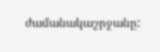ժամանակաշրջանը: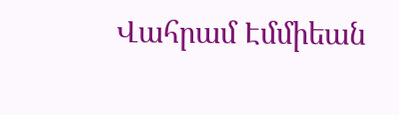Վահրամ Էմմիեան